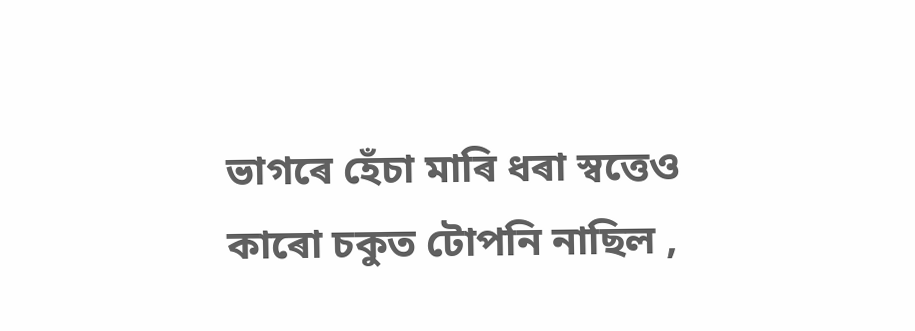ভাগৰে হেঁচা মাৰি ধৰা স্বত্তেও কাৰো চকুত টোপনি নাছিল ,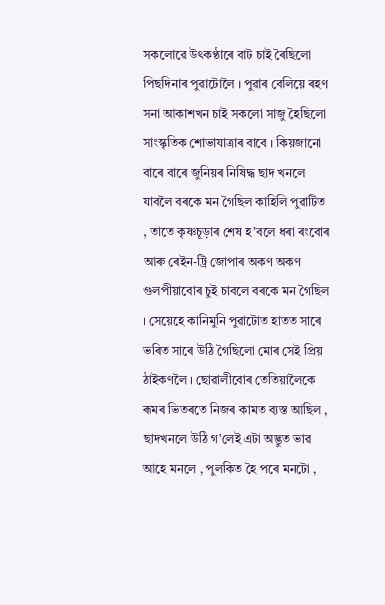সকলোৱে উৎকণ্ঠাৰে বাট চাই ৰৈছিলো পিছদিনাৰ পুৱাটোলৈ । পুৱাৰ বেলিয়ে ৰহণ সনা আকাশখন চাই সকলো সাজু হৈছিলো সাংস্কৃতিক শোভাযাত্ৰাৰ বাবে । কিয়জানো বাৰে বাৰে জুনিয়ৰ নিষিদ্ধ ছাদ খনলে যাবলৈ বৰকে মন গৈছিল কাহিলি পুৱাটিত , তাতে কৃষ্ণচূড়াৰ শেষ হ’বলে ধৰা ৰংবোৰ আৰু ৰেইন-ট্ৰি জোপাৰ অকণ অকণ গুলপীয়াবোৰ চুই চাবলে বৰকে মন গৈছিল । সেয়েহে কানিমুনি পুৱাটোত হাতত সাৰে ভৰিত সাৰে উঠি গৈছিলো মোৰ সেই প্ৰিয় ঠাইকণলৈ । ছোৱালীবোৰ তেতিয়ালৈকে ৰূমৰ ভিতৰতে নিজৰ কামত ব্যস্ত আছিল , ছাদখনলে উঠি গ’লেই এটা অদ্ভুত ভাৱ আহে মনলে , পুলকিত হৈ পৰে মনটো ,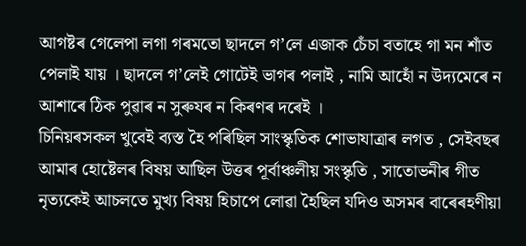আগষ্টৰ গেলেপা লগা গৰমতো ছাদলে গ’লে এজাক চেঁচা বতাহে গা মন শাঁত পেলাই যায় । ছাদলে গ’লেই গোটেই ভাগৰ পলাই , নামি আহোঁ ন উদ্যমেৰে ন আশাৰে ঠিক পুৱাৰ ন সুৰুযৰ ন কিৰণৰ দৰেই ।
চিনিয়ৰসকল খুবেই ব্যস্ত হৈ পৰিছিল সাংস্কৃতিক শোভাযাত্ৰাৰ লগত , সেইবছৰ আমাৰ হোষ্টেলৰ বিষয় আছিল উত্তৰ পূৰ্বাঞ্চলীয় সংস্কৃতি , সাতোভনীৰ গীত নৃত্যকেই আচলতে মুখ্য বিষয় হিচাপে লোৱা হৈছিল যদিও অসমৰ বাৰেৰহণীয়া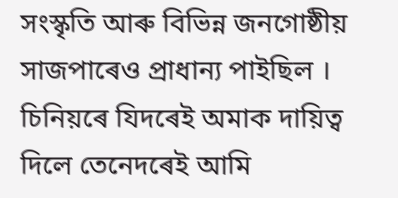সংস্কৃতি আৰু বিভিন্ন জনগোষ্ঠীয় সাজপাৰেও প্ৰাধান্য পাইছিল । চিনিয়ৰে যিদৰেই অমাক দায়িত্ব দিলে তেনেদৰেই আমি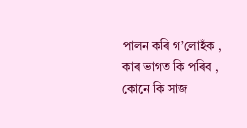পালন কৰি গ’লোহঁক , কাৰ ভাগত কি পৰিব , কোনে কি সাজ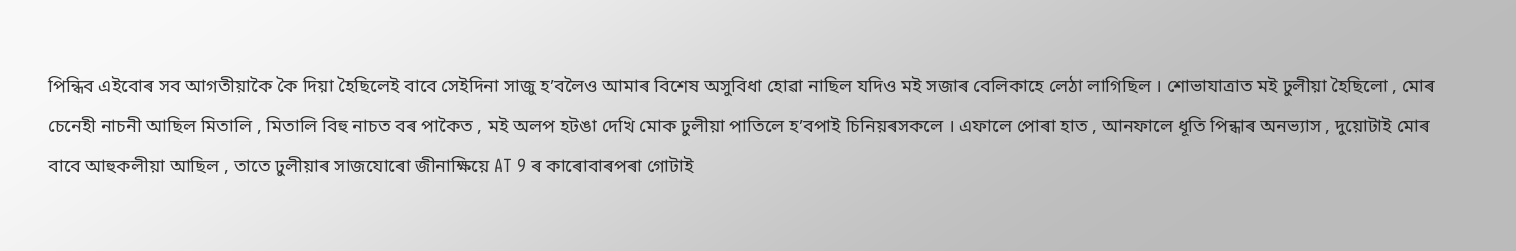পিন্ধিব এইবোৰ সব আগতীয়াকৈ কৈ দিয়া হৈছিলেই বাবে সেইদিনা সাজু হ’বলৈও আমাৰ বিশেষ অসুবিধা হোৱা নাছিল যদিও মই সজাৰ বেলিকাহে লেঠা লাগিছিল । শোভাযাত্ৰাত মই ঢুলীয়া হৈছিলো , মোৰ চেনেহী নাচনী আছিল মিতালি , মিতালি বিহু নাচত বৰ পাকৈত , মই অলপ হটঙা দেখি মোক ঢুলীয়া পাতিলে হ’বপাই চিনিয়ৰসকলে । এফালে পোৰা হাত , আনফালে ধূতি পিন্ধাৰ অনভ্যাস , দুয়োটাই মোৰ বাবে আহুকলীয়া আছিল , তাতে ঢুলীয়াৰ সাজযোৰো জীনাক্ষিয়ে AT 9 ৰ কাৰোবাৰপৰা গোটাই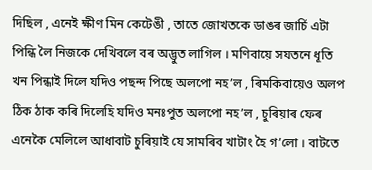দিছিল , এনেই ক্ষীণ মিন কেটেঙী , তাতে জোখতকে ডাঙৰ জাৰ্চি এটা পিন্ধি লৈ নিজকে দেখিবলে বৰ অদ্ভুত লাগিল । মণিবায়ে সযতনে ধূতি খন পিন্ধাই দিলে যদিও পছন্দ পিছে অলপো নহ’ল , ৰিমকিবায়েও অলপ ঠিক ঠাক কৰি দিলেহি যদিও মনঃপুত অলপো নহ’ল , চুৰিয়াৰ ফেৰ এনেকৈ মেলিলে আধাবাট চুৰিয়াই যে সামৰিব খাটাং হৈ গ’লো । বাটতে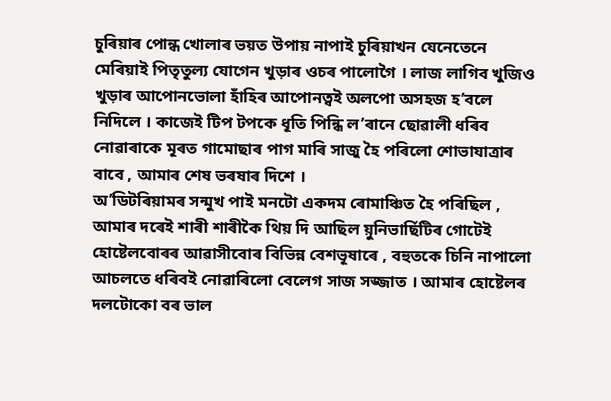চুৰিয়াৰ পোন্ধ খোলাৰ ভয়ত উপায় নাপাই চুৰিয়াখন যেনেতেনে মেৰিয়াই পিতৃতুল্য যোগেন খুড়াৰ ওচৰ পালোগৈ । লাজ লাগিব খুজিও খুড়াৰ আপোনভোলা হাঁহিৰ আপোনত্বই অলপো অসহজ হ’বলে নিদিলে । কাজেই টিপ টপকে ধূতি পিন্ধি ল’ৰানে ছোৱালী ধৰিব নোৱাৰাকে মূৰত গামোছাৰ পাগ মাৰি সাজু হৈ পৰিলো শোভাযাত্ৰাৰ বাবে , আমাৰ শেষ ভৰষাৰ দিশে ।
অ’ডিটৰিয়ামৰ সন্মুখ পাই মনটো একদম ৰোমাঞ্চিত হৈ পৰিছিল , আমাৰ দৰেই শাৰী শাৰীকৈ থিয় দি আছিল য়ুনিভাৰ্ছিটিৰ গোটেই হোষ্টেলবোৰৰ আৱাসীবোৰ বিভিন্ন বেশভূষাৰে , বহুতকে চিনি নাপালো আচলতে ধৰিবই নোৱাৰিলো বেলেগ সাজ সজ্জাত । আমাৰ হোষ্টেলৰ দলটোকো বৰ ভাল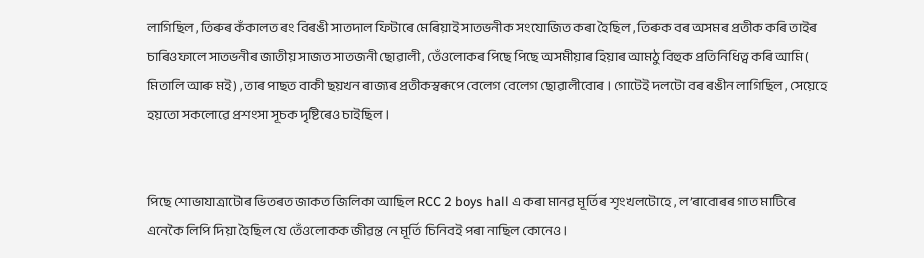লাগিছিল , তিৰুৰ কঁকালত ৰং বিৰঙী সাতদাল ফিটাৰে মেৰিয়াই সাতভনীক সংযোজিত কৰা হৈছিল , তিৰুক বৰ অসমৰ প্ৰতীক কৰি তাইৰ চাৰিওফালে সাতভনীৰ জাতীয় সাজত সাতজনী ছোৱালী , তেঁওলোকৰ পিছে পিছে অসমীয়াৰ হিয়াৰ আমঠু বিহুক প্ৰতিনিধিত্ব কৰি আমি ( মিতালি আৰু মই ) , তাৰ পাছত বাকী ছয়খন ৰাজ্যৰ প্ৰতীকস্বৰূপে বেলেগ বেলেগ ছোৱালীবোৰ । গোটেই দলটো বৰ ৰঙীন লাগিছিল , সেয়েহে হয়তো সকলোৱে প্ৰশংসা সূচক দৃষ্টিৰেও চাইছিল ।


পিছে শোভাযাত্ৰাটোৰ ভিতৰত জাকত জিলিকা আছিল RCC 2 boys hall এ কৰা মানৱ মূৰ্তিৰ শৃংখলটোহে , ল’ৰাবোৰৰ গাত মাটিৰে এনেকৈ লিপি দিয়া হৈছিল যে তেঁওলোকক জীৱন্ত নে মূৰ্তি চিনিবই পৰা নাছিল কোনেও ।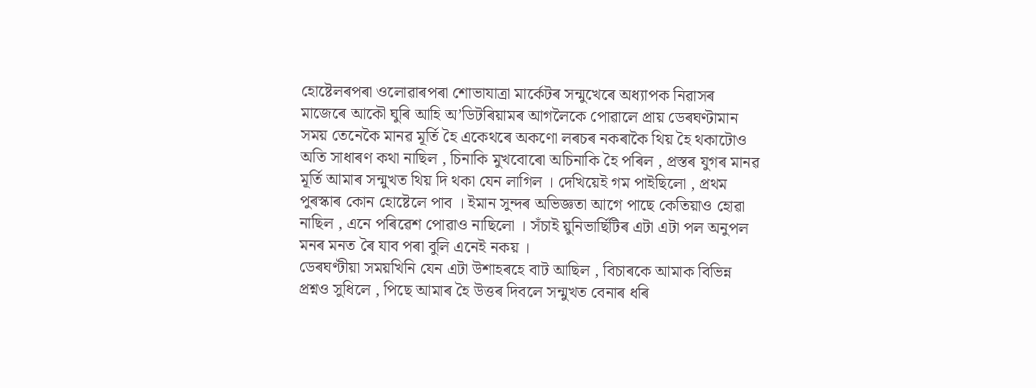হোষ্টেলৰপৰা ওলোৱাৰপৰা শোভাযাত্ৰা মাৰ্কেটৰ সন্মুখেৰে অধ্যাপক নিৱাসৰ মাজেৰে আকৌ ঘুৰি আহি অ’ডিটৰিয়ামৰ আগলৈকে পোৱালে প্ৰায় ডেৰঘণ্টামান সময় তেনেকৈ মানৱ মূৰ্তি হৈ একেথৰে অকণো লৰচৰ নকৰাকৈ থিয় হৈ থকাটোও অতি সাধাৰণ কথা নাছিল , চিনাকি মুখবোৰো অচিনাকি হৈ পৰিল , প্ৰস্তৰ যুগৰ মানৱ মূৰ্তি আমাৰ সন্মুখত থিয় দি থকা যেন লাগিল । দেখিয়েই গম পাইছিলো , প্ৰথম পুৰস্কাৰ কোন হোষ্টেলে পাব । ইমান সুন্দৰ অভিজ্ঞতা আগে পাছে কেতিয়াও হোৱা নাছিল , এনে পৰিৱেশ পোৱাও নাছিলো । সঁচাই য়ুনিভাৰ্ছিটিৰ এটা এটা পল অনুপল মনৰ মনত ৰৈ যাব পৰা বুলি এনেই নকয় ।
ডেৰঘণ্টীয়া সময়খিনি যেন এটা উশাহৰহে বাট আছিল , বিচাৰকে আমাক বিভিন্ন প্ৰশ্নও সুধিলে , পিছে আমাৰ হৈ উত্তৰ দিবলে সন্মুখত বেনাৰ ধৰি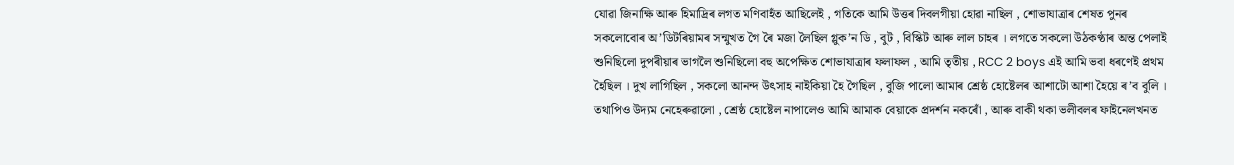যোৱা জিনাক্ষি আৰু হিমাদ্ৰিৰ লগত মণিবাহঁত আছিলেই , গতিকে আমি উত্তৰ দিবলগীয়া হোৱা নাছিল , শোভাযাত্ৰাৰ শেষত পুনৰ সকলোবোৰ অ’ডিটৰিয়ামৰ সন্মুখত গৈ ৰৈ মজা লৈছিল গ্লুক’ন ডি , বুট , বিস্কিট আৰু লাল চাহৰ । লগতে সকলো উঠকণ্ঠাৰ অন্ত পেলাই শুনিছিলো দুপৰীয়াৰ ভাগলৈ শুনিছিলো বহু অপেক্ষিত শোভাযাত্ৰাৰ ফলাফল , আমি তৃতীয় , RCC 2 boys এই আমি ভবা ধৰণেই প্ৰথম হৈছিল । দুখ লাগিছিল , সকলো আনন্দ উৎসাহ নাইকিয়া হৈ গৈছিল , বুজি পালো আমাৰ শ্ৰেষ্ঠ হোষ্টেলৰ আশাটো আশা হৈয়ে ৰ’ব বুলি । তথাপিও উদ্যম নেহেৰুৱালো , শ্ৰেষ্ঠ হোষ্টেল নাপালেও আমি আমাক বেয়াকে প্ৰদৰ্শন নকৰোঁ , আৰু বাকী থকা ভলীবলৰ ফাইনেলখনত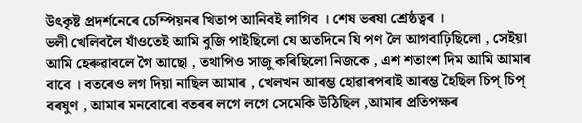উৎকৃষ্ট প্ৰদৰ্শনেৰে চেম্পিয়নৰ খিতাপ আনিবই লাগিব । শেষ ভৰষা শ্ৰেষ্ঠত্বৰ ।
ভলী খেলিবলৈ যাঁওতেই আমি বুজি পাইছিলো যে অতদিনে যি পণ লৈ আগবাঢ়িছিলো , সেইয়া আমি হেৰুৱাবলে গৈ আছো , তথাপিও সাজু কৰিছিলো নিজকে , এশ শতাংশ দিম আমি আমাৰ বাবে । বতৰেও লগ দিয়া নাছিল আমাৰ , খেলখন আৰম্ভ হোৱাৰপৰাই আৰম্ভ হৈছিল চিপ্ চিপ্ বৰষুণ , আমাৰ মনবোৰো বতৰৰ লগে লগে সেমেকি উঠিছিল ,আমাৰ প্ৰতিপক্ষৰ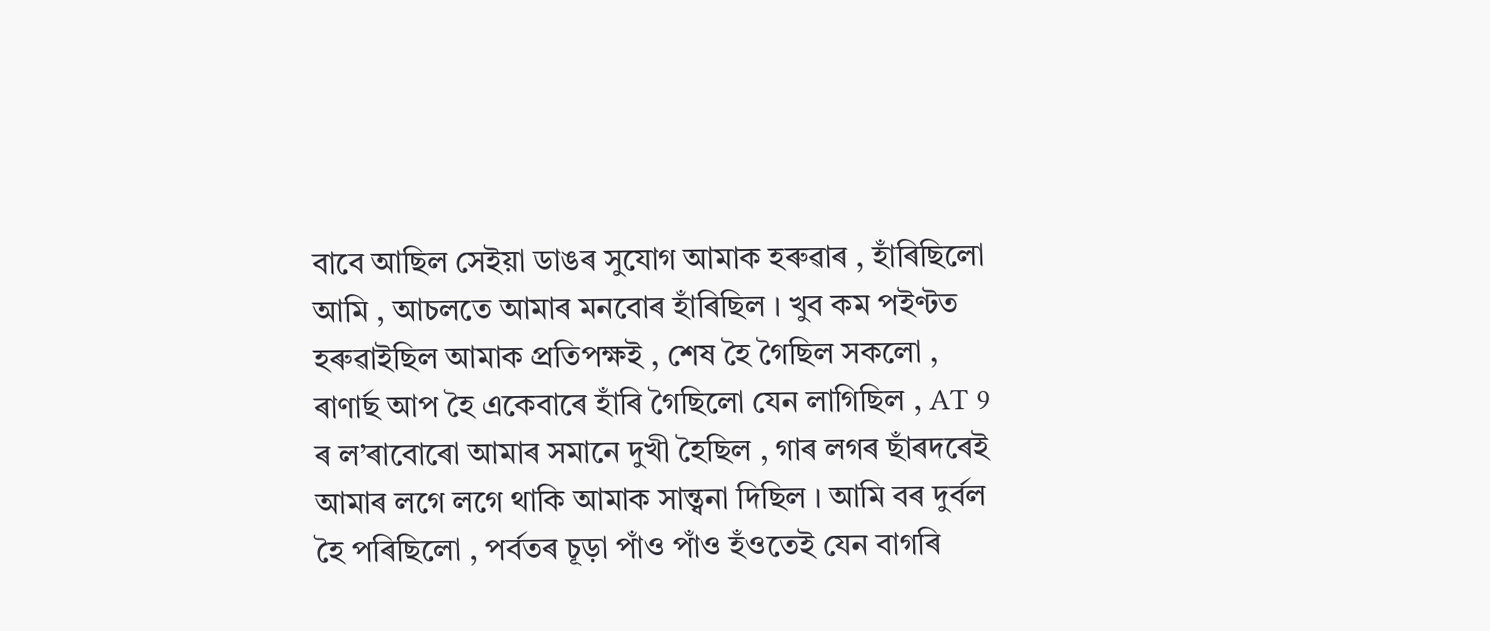বাবে আছিল সেইয়া ডাঙৰ সুযোগ আমাক হৰুৱাৰ , হাঁৰিছিলো আমি , আচলতে আমাৰ মনবোৰ হাঁৰিছিল । খুব কম পইণ্টত হৰুৱাইছিল আমাক প্ৰতিপক্ষই , শেষ হৈ গৈছিল সকলো , ৰাণাৰ্ছ আপ হৈ একেবাৰে হাঁৰি গৈছিলো যেন লাগিছিল , AT 9 ৰ ল’ৰাবোৰো আমাৰ সমানে দুখী হৈছিল , গাৰ লগৰ ছাঁৰদৰেই আমাৰ লগে লগে থাকি আমাক সান্ত্বনা দিছিল । আমি বৰ দুৰ্বল হৈ পৰিছিলো , পৰ্বতৰ চূড়া পাঁও পাঁও হঁওতেই যেন বাগৰি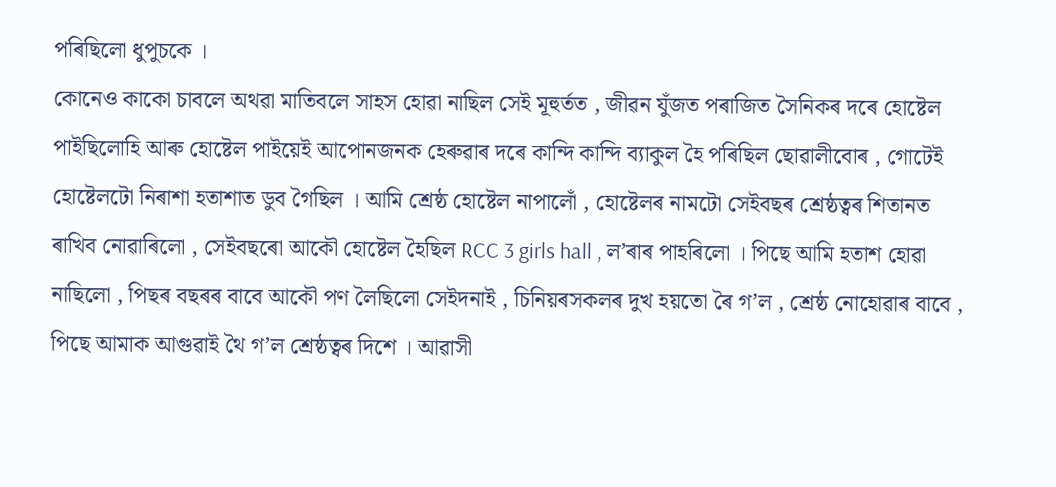পৰিছিলো ধুপুচকে ।
কোনেও কাকো চাবলে অথৱা মাতিবলে সাহস হোৱা নাছিল সেই মূহুৰ্তত , জীৱন যুঁজত পৰাজিত সৈনিকৰ দৰে হোষ্টেল পাইছিলোহি আৰু হোষ্টেল পাইয়েই আপোনজনক হেৰুৱাৰ দৰে কান্দি কান্দি ব্যাকুল হৈ পৰিছিল ছোৱালীবোৰ , গোটেই হোষ্টেলটো নিৰাশা হতাশাত ডুব গৈছিল । আমি শ্ৰেষ্ঠ হোষ্টেল নাপালোঁ , হোষ্টেলৰ নামটো সেইবছৰ শ্ৰেষ্ঠত্বৰ শিতানত ৰাখিব নোৱাৰিলো , সেইবছৰো আকৌ হোষ্টেল হৈছিল RCC 3 girls hall , ল’ৰাৰ পাহৰিলো । পিছে আমি হতাশ হোৱা নাছিলো , পিছৰ বছৰৰ বাবে আকৌ পণ লৈছিলো সেইদনাই , চিনিয়ৰসকলৰ দুখ হয়তো ৰৈ গ’ল , শ্ৰেষ্ঠ নোহোৱাৰ বাবে , পিছে আমাক আগুৱাই থৈ গ’ল শ্ৰেষ্ঠত্বৰ দিশে । আৱাসী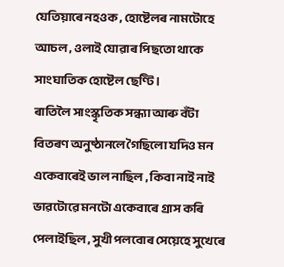যেতিয়াৰে নহওক , হোষ্টেলৰ নামটোহে আচল , ওলাই যোৱাৰ পিছতো থাকে সাংঘাতিক হোষ্টেল ছেণ্টি ।
ৰাতিলৈ সাংস্কৃতিক সন্ধ্যা আৰু বঁটা বিতৰণ অনুষ্ঠানলে গৈছিলো যদিও মন একেবাৰেই ভাল নাছিল , কিবা নাই নাই ভাৱটোৱে মনটো একেবাৰে গ্ৰাস কৰি পেলাইছিল , সুখী পলবোৰ সেয়েহে সুখেৰে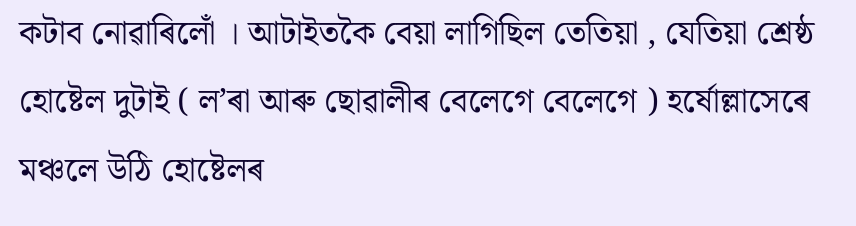কটাব নোৱাৰিলোঁ । আটাইতকৈ বেয়া লাগিছিল তেতিয়া , যেতিয়া শ্ৰেষ্ঠ হোষ্টেল দুটাই ( ল’ৰা আৰু ছোৱালীৰ বেলেগে বেলেগে ) হৰ্ষোল্লাসেৰে মঞ্চলে উঠি হোষ্টেলৰ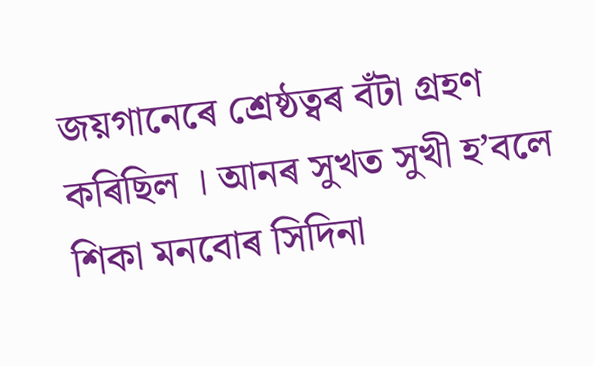জয়গানেৰে শ্ৰেষ্ঠত্বৰ বঁটা গ্ৰহণ কৰিছিল । আনৰ সুখত সুখী হ’বলে শিকা মনবোৰ সিদিনা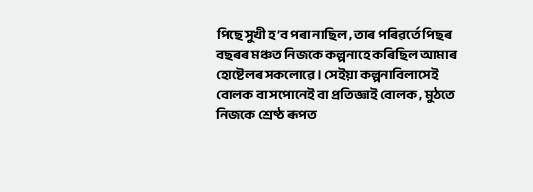পিছে সুখী হ’ব পৰা নাছিল , তাৰ পৰিৱৰ্তে পিছৰ বছৰৰ মঞ্চত নিজকে কল্পনাহে কৰিছিল আমাৰ হোষ্টেলৰ সকলোৱে । সেইয়া কল্পনাবিলাসেই বোলক বা সপোনেই বা প্ৰতিজ্ঞাই বোলক , মুঠতে নিজকে শ্ৰেষ্ঠ ৰূপত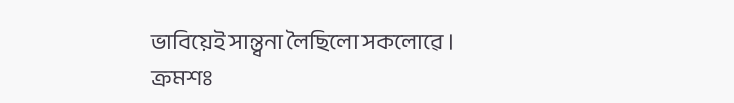ভাবিয়েই সান্ত্বনা লৈছিলো সকলোৱে ।
ক্ৰমশঃ